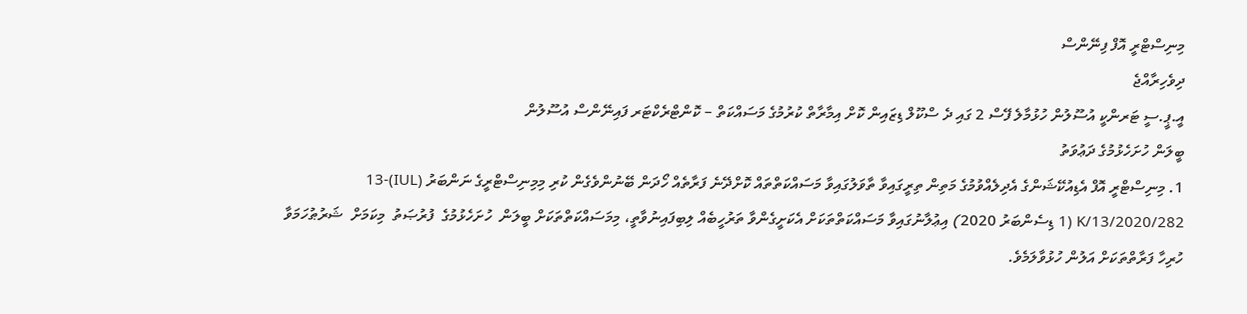މިނިސްޓްރީ އޮފް ފިނޭންސް
ދިވެހިރާއްޖެ
އީ.ޕީ.ސީ ޓަރންކީ އުސޫލުން ހުޅުމާލެ ފޭސް 2 ގައި ދެ ސްކޫލް ޑިޒައިން ކޮށް އިމާރާތް ކުރުމުގެ މަސައްކަތް – ކޮންޓްރެކްޓަރ ފައިނޭންސް އުސޫލުން
ބީލަން ހުށަހެޅުމުގެ ދަޢުވަތު
1. މިނިސްޓްރީ އޮފް އެޑިއުކޭޝަންގެ އެދިލެއްވުމުގެ މަތިން ތިރީގައިވާ ތާވަލުގައިވާ މަސައްކަތްތައް ކޮށްދޭނެ ފަރާތެއް ހޯދަން ބޭނުންވެގެން ކުރި މިމިނިސްޓްރީގެ ނަންބަރު (IUL)13-K/13/2020/282 (1 ޑިސެންބަރު 2020) އިޢުލާނުގައިވާ މަސައްކަތްތަކަށް އެކަށީގެންވާ ތަރުހީބެއް ލިބިފައިނުވާތީ، މިމަސައްކަތްތަކަށް ބީލަން  ހުށަހެޅުމުގެ  ފުރުޞަތު  މިކަމަށް  ޝަރުޠުހަމަވާ  ހުރިހާ ފަރާތްތަކަށް އަލުން ހުޅުވާލަމެވެ.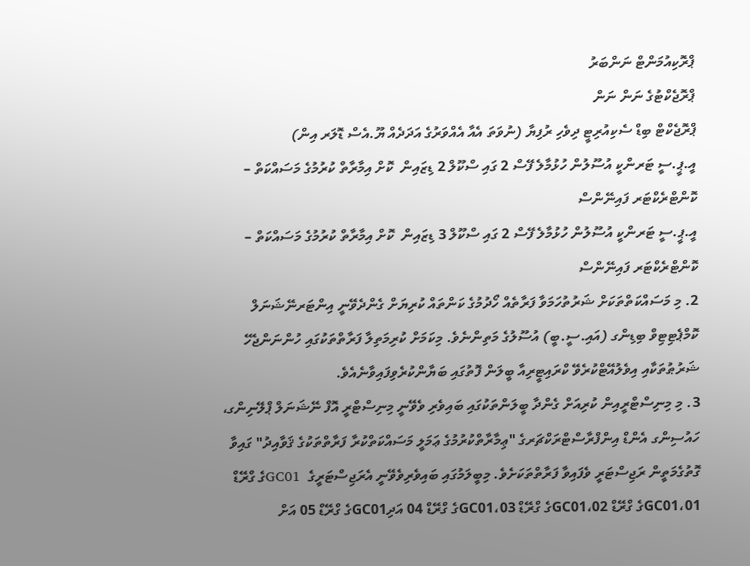ޕްރޮކިއުމަންޓް ނަންބަރު
ޕްރޮޖެކްޓުގެ ނަން ނަން
ޕްރޮޖެކްޓް ބިޑް ސެކިއުރިޓީ ދިވެހި ރުފިޔާ (ނުވަތަ އެއާ އެއްވަރުގެ އަދަދެއް ޔޫ.އެސް ޑޮލަރ އިން)
އީ.ޕީ.ސީ ޓަރންކީ އުސޫލުން ހުޅުމާލެ ފޭސް 2 ގައި ސްކޫލް 2 ޑިޒައިން  ކޮށް އިމާރާތް ކުރުމުގެ މަސައްކަތް – ކޮންޓްރެކްޓަރ ފައިނޭންސް
އީ.ޕީ.ސީ ޓަރންކީ އުސޫލުން ހުޅުމާލެ ފޭސް 2 ގައި ސްކޫލް 3 ޑިޒައިން  ކޮށް އިމާރާތް ކުރުމުގެ މަސައްކަތް – ކޮންޓްރެކްޓަރ ފައިނޭންސް
2. މި މަސައްކަތްތަކަށް ޝަރުތުހަމަވާ ފަރާތެއް ހޯދުމުގެ ކަންތައް ކުރިޔަށް ގެންދެވޭނީ އިންޓަރނޭޝަނަލް ކޮމްޕެޓިޓިވް ބިޑިންގ (އައި.ސީ.ބީ) އުސޫލުގެ މަތިންނެވެ. މިކަމަށް ކުރިމަތިލާ ފަރާތްތަކުގައި ހުންނަންޖެހޭ ޝަރުޠުތަކާއި އިވެލުއޭޓްކުރެވޭ ކްރައިޓީރިއާ ބީލަން ފޮތުގައި ބަޔާންކުރެވިފައިވާނެއެވެ.
3. މި މިނިސްޓްރީއިން ކުރިއަށް ގެންދާ ބީލަންތަކުގައި ބައިވެރި ވެވޭނީ މިނިސްޓްރީ އޮފް ނޭޝަނަލް ޕްލޭނިންގ، ހައުސިންގ އެންޑް އިންފްރާސްޓްރަކްޗަރގެ "ޢިމާރާތްކުރުމުގެ ޢަމަލީ މަސައްކަތްކުރާ ފަރާތްތަކުގެ ޤަވާއިދު" ގައިވާ ގޮތުގެމަތީން ރަޖިސްޓަރީ ވެފައިވާ ފަރާތްތަކަށެވެ. މިބީލަމުގައި ބައިވެރިވެވޭނީ އެރަޖިސްޓަރީގެ  GC01ގެ ގްރޭޑް 01،GC01ގެ ގްރޭޑް 02،GC01ގެ ގްރޭޑް 03،GC01ގެ ގްރޭޑް 04 އަދިGC01ގެ ގްރޭޑް 05 އަށް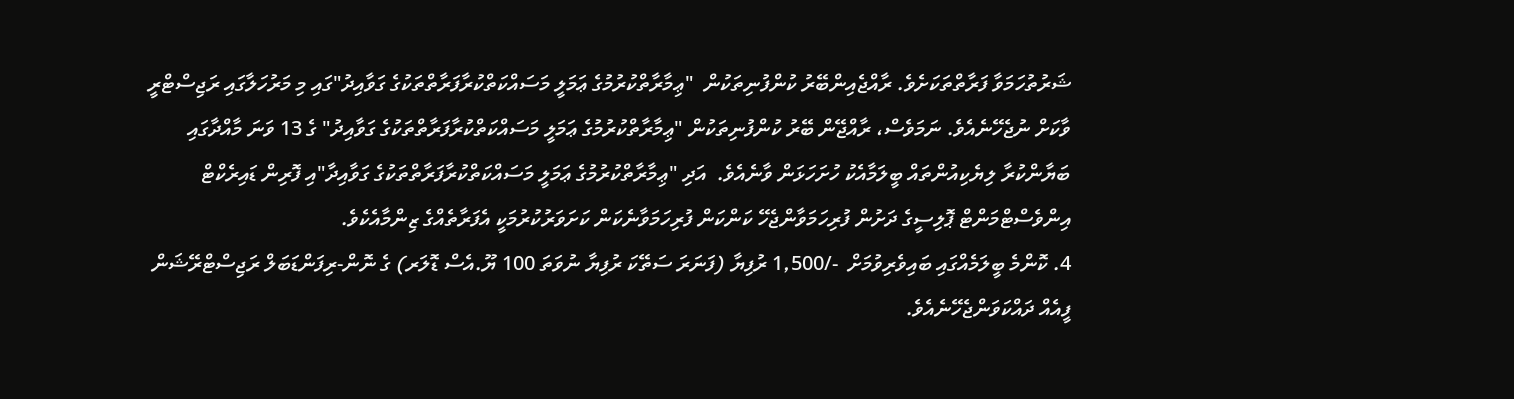ޝަރުތުހަމަވާ ފަރާތްތަކަށެވެ. ރާއްޖެއިންބޭރު ކުންފުނިތަކުން  "ޢިމާރާތްކުރުމުގެ ޢަމަލީ މަސައްކަތްކުރާފަރާތްތަކުގެ ގަވާއިދު"ގައި މި މަރުހަލާގައި ރަޖިސްޓްރީ ވާކަށް ނުޖެހޭނެއެވެ. ނަމަވެސް، ރާއްޖޭން ބޭރު ކުންފުނިތަކުން "ޢިމާރާތްކުރުމުގެ ޢަމަލީ މަސައްކަތްކުރާފަރާތްތަކުގެ ގަވާއިދު" ގެ 13 ވަނަ މާއްދާގައި ބަޔާންކުރާ ލިޔެކިއުންތައް ބީލަމާއެކު ހުށަހަޅަން ވާނެއެވެ.  އަދި "ޢިމާރާތްކުރުމުގެ ޢަމަލީ މަސައްކަތްކުރާފަރާތްތަކުގެ ގަވާއިދާ"އި ފޮރިން ޑައިރެކްޓް އިންވެސްޓްމަންޓް ޕޮލިސީގެ ދަށުން ފުރިހަމަވާންޖެހޭ ކަންކަން ފުރިހަމަވާނެކަން ކަށަވަރުކުރުމަކީ އެފަރާތެއްގެ ޒިންމާއެކެވެ.
4. ކޮންމެ ބީލަމެއްގައި ބައިވެރިވުމަށް  -/1,500 ރުފިޔާ (ފަނަރަ ސަތޭކަ ރުފިޔާ ނުވަތަ 100 ޔޫ.އެސް ޑޮލަރ) ގެ ނޮން-ރިފަންޑަބަލް ރަޖިސްޓްރޭޝަން ފީއެއް ދައްކަވަންޖެހޭނެއެވެ.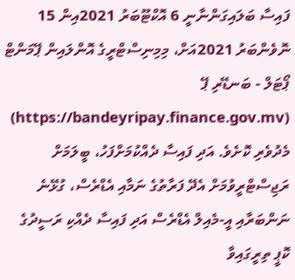ފައިސާ ބަލައިގަންނާނީ 6 އޮކްޓޫބަރު 2021އިން 15 ނޮވެންބަރު 2021އަށް، މިމިނިސްޓްރީގެ އޮންލައިން ޕޭމަންޓް ޕޯޓަލް - ބަނޑޭރި ޕޭ  (https://bandeyripay.finance.gov.mv) މެދުވެރި ކޮށެވެ. އަދި ފައިސާ ދެއްކުމަށްފަހު، ބީލަމަށް ރަޖިސްޓްރީވުމަށް އެދޭ ފަރާތުގެ ނަމާއި އެޑްރެސް، ގުޅޭނެ ނަންބަރާއި އީ-މެއިލް އެޑްރެސް އަދި ފައިސާ ދެއްކި ރަސީދުގެ ކޮޕީ ތިރީގައިވާ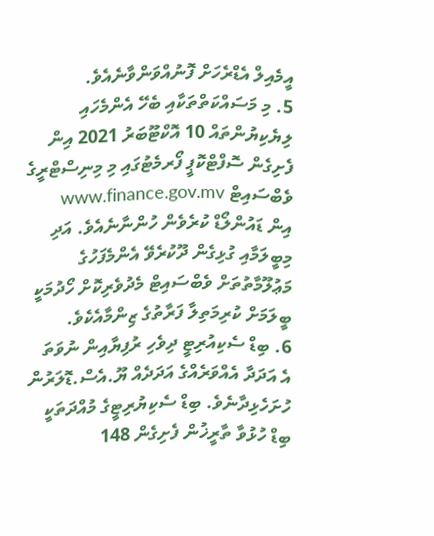އީމެއިލް އެޑްރެހަށް ފޮނުއްވަންވާނެއެވެ.
5. މި މަސައްކަތްތަކާއި ބެހޭ އެންމެހައި ލިޔެކިޔުންތައް 10 އޮކްޓޫބަރު 2021 އިން ފެށިގެން ސޮފްޓްކޮޕީ ފޯރމެޓުގައި މި މިނިސްޓްރީގެ ވެބްސައިޓް www.finance.gov.mv  އިން ޑައުންލޯޑް ކުރެވެން ހުންނާނެއެވެ. އަދި މިބީލަމާއި ގުޅިގެން ދޫކުރެވޭ އެންމެފަހުގެ މަޢުލޫމާތުތަށް ވެބްސައިޓް މެދުވެރިކޮށް ހޯދުމަކީ ބީލަމަށް ކުރިމަތިލާ ފަރާތުގެ ޒިންމާއެކެވެ.
6. ބިޑް ސެކިއުރިޓީ ދިވެހި ރުފިޔާއިން ނުވަތަ  އެ އަދަދާ އެއްވަރެއްގެ އަދަދެއް ޔޫ.އެސް.ޑޮލަރުން ހުށަހެޅިދާނެވެ. ބިޑް ސެކިޔުރިޓީގެ މުއްދަތަކީ ބިޑް ހުޅުވާ ތާރީޚުން ފެށިގެން 148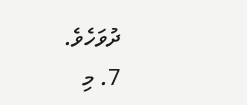ދުވަހެވެ.
7. މި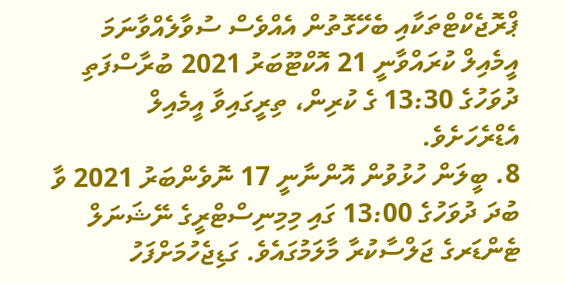ޕްރޮޖެކްޓްތަކާއި ބެހޭގޮތުން އެއްވެސް ސުވާލެއްވާނަމަ އީމެއިލް ކުރައްވާނީ 21 އޮކްޓޫބަރު 2021 ބުރާސްފަތި ދުވަހުގެ 13:30 ގެ ކުރިން، ތިރީގައިވާ އީމެއިލް އެޑްރެހަށެވެ.
8. ބީލަން ހުޅުވުން އޮންނާނީ 17 ނޮވެންބަރު 2021 ވާ ބުދަ ދުވަހުގެ 13:00 ގައި މިމިނިސްޓްރީގެ ނޭޝަނަލް ޓެންޑަރގެ ޖަލްސާކުރާ މާލަމުގައެވެ. ގަޑިޖެހުމަށްފަހު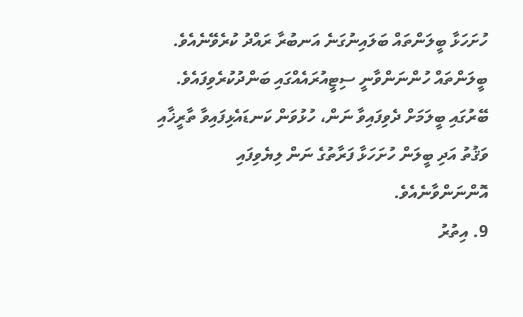ހުށަހަޅާ ބީލަންތައް ބަލައިނުގަނެ އަނބުރާ ރައްދު ކުރެވޭނެއެވެ. ބީލަންތައް ހުންނަންވާނީ ސިޓީއުރައެއްގައި ބަންދުކުރެވިފައެވެ. ބޭރުގައި ބީލަމަށް ދެވިފައިވާ ނަން، ހުޅުވަން ކަނޑައެޅިފައިވާ ތާރީޚާއި ވަޤުތު އަދި ބީލަން ހުށަހަޅާ ފަރާތުގެ ނަން ލިޔެވިފައި އޮންނަންވާނެއެވެ.
9. އިތުރު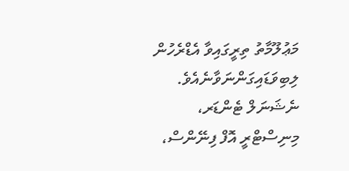މަޢުލޫމާތު ތިރީގައިވާ އެޑްރެހުން ލިބިވަޑައިގަންނަވާނެއެވެ.
ނެޝަނަލް ޓެންޑަރ،
މިނިސްޓްރީ އޮފް ފިނޭންސް،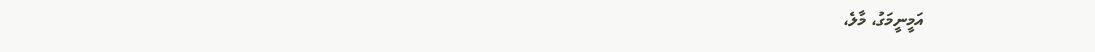އަމީނީމަގު، މާލެ،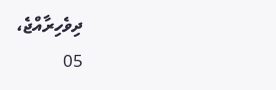ދިވެހިރާއްޖެ،
05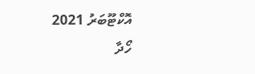އޮކްޓޫބަރު 2021
ހޯދާ